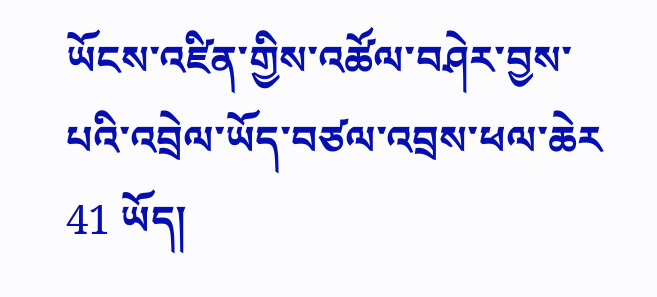ཡོངས་འཛིན་གྱིས་འཚོལ་བཤེར་བྱས་པའི་འབྲེལ་ཡོད་བཙལ་འབྲས་ཕལ་ཆེར 41 ཡོད།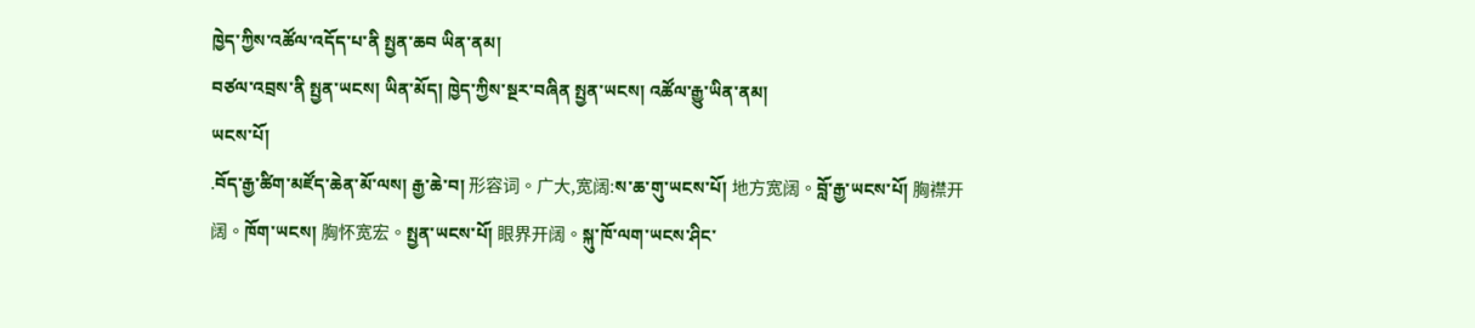ཁྱེད་ཀྱིས་འཚོལ་འདོད་པ་ནི སྤྱན་ཆབ ཡིན་ནམ།
བཙལ་འབྲས་ནི སྤྱན་ཡངས། ཡིན་མོད། ཁྱེད་ཀྱིས་སྔར་བཞིན སྤྱན་ཡངས། འཚོལ་རྒྱུ་ཡིན་ནམ།
ཡངས་པོ།
.བོད་རྒྱ་ཚིག་མཛོད་ཆེན་མོ་ལས། རྒྱ་ཆེ་བ། 形容词。广大,宽阔:ས་ཆ་གུ་ཡངས་པོ། 地方宽阔。བློ་རྒྱ་ཡངས་པོ། 胸襟开阔。ཁོག་ཡངས། 胸怀宽宏。སྤྱན་ཡངས་པོ། 眼界开阔。སྐུ་ཁོ་ལག་ཡངས་ཤིང་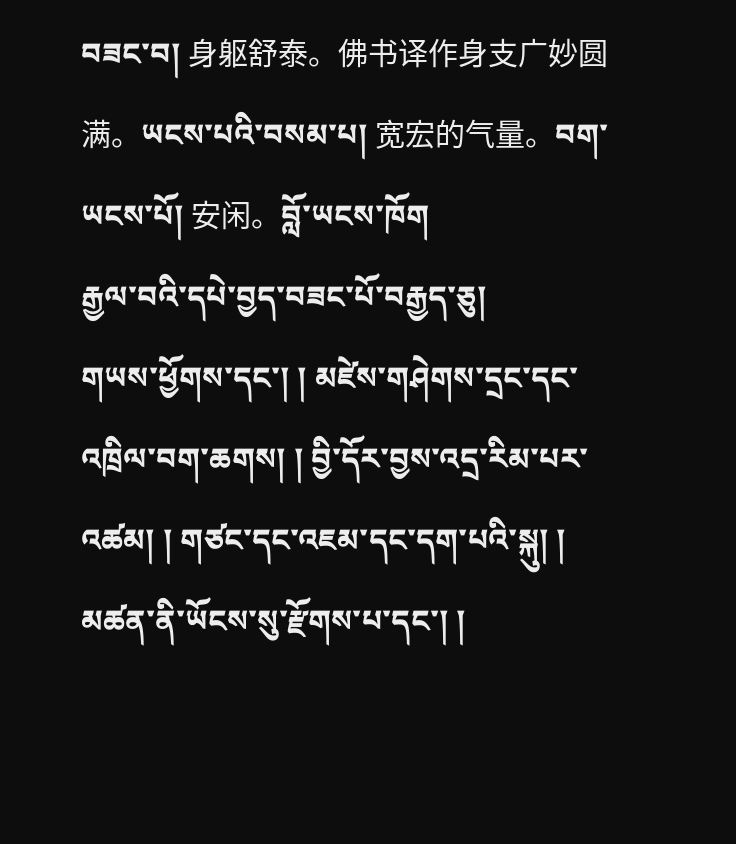བཟང་བ། 身躯舒泰。佛书译作身支广妙圆满。ཡངས་པའི་བསམ་པ། 宽宏的气量。བག་ཡངས་པོ། 安闲。བློ་ཡངས་ཁོག
རྒྱལ་བའི་དཔེ་བྱད་བཟང་པོ་བརྒྱད་ཅུ།
གཡས་ཕྱོགས་དང་། ། མཛེས་གཤེགས་དྲང་དང་འཁྲིལ་བག་ཆགས། ། བྱི་དོར་བྱས་འདྲ་རིམ་པར་འཚམ། ། གཙང་དང་འཇམ་དང་དག་པའི་སྐུ། ། མཚན་ནི་ཡོངས་སུ་རྫོགས་པ་དང་། །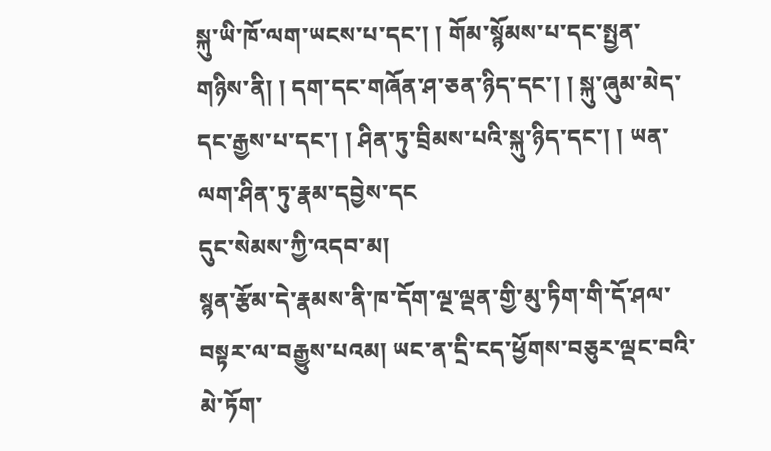སྐུ་ཡི་ཁོ་ལག་ཡངས་པ་དང་། ། གོམ་སྙོམས་པ་དང་སྤྱན་གཉིས་ནི། ། དག་དང་གཞོན་ཤ་ཅན་ཉིད་དང་། ། སྐུ་ཞུམ་མེད་དང་རྒྱས་པ་དང་། ། ཤིན་ཏུ་བྲིམས་པའི་སྐུ་ཉིད་དང་། ། ཡན་ལག་ཤིན་ཏུ་རྣམ་དབྱེས་དང
དུང་སེམས་ཀྱི་འདབ་མ།
སྙན་རྩོམ་དེ་རྣམས་ནི་ཁ་དོག་ལྔ་ལྡན་གྱི་མུ་ཏིག་གི་དོ་ཤལ་བསྟར་ལ་བརྒྱུས་པའམ། ཡང་ན་དྲི་ངད་ཕྱོགས་བཅུར་ལྡང་བའི་མེ་ཏོག་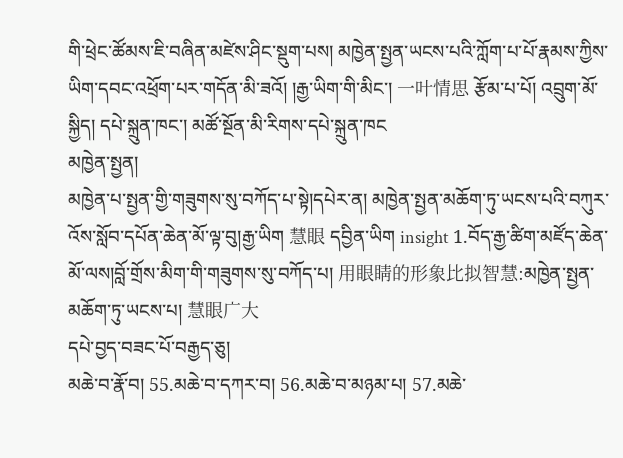གི་ཕྲེང་ཚོམས་ཇི་བཞིན་མཛེས་ཤིང་སྡུག་པས། མཁྱེན་སྤྱན་ཡངས་པའི་ཀློག་པ་པོ་རྣམས་ཀྱིས་ཡིག་དབང་འཕྲོག་པར་གདོན་མི་ཟའོ། །རྒྱ་ཡིག་གི་མིང་། 一叶情思 རྩོམ་པ་པོ། འབྲུག་མོ་སྐྱིད། དཔེ་སྐྲུན་ཁང་། མཚོ་སྔོན་མི་རིགས་དཔེ་སྐྲུན་ཁང
མཁྱེན་སྤྱན།
མཁྱེན་པ་སྤྱན་གྱི་གཟུགས་སུ་བཀོད་པ་སྟེ།དཔེར་ན། མཁྱེན་སྤྱན་མཆོག་ཏུ་ཡངས་པའི་བཀུར་འོས་སློབ་དཔོན་ཆེན་མོ་ལྟ་བུ།རྒྱ་ཡིག 慧眼 དབྱིན་ཡིག insight 1.བོད་རྒྱ་ཚིག་མཛོད་ཆེན་མོ་ལས།བློ་གྲོས་མིག་གི་གཟུགས་སུ་བཀོད་པ། 用眼睛的形象比拟智慧:མཁྱེན་སྤྱན་མཆོག་ཏུ་ཡངས་པ། 慧眼广大
དཔེ་བྱད་བཟང་པོ་བརྒྱད་ཅུ།
མཆེ་བ་རྣོ་བ། 55.མཆེ་བ་དཀར་བ། 56.མཆེ་བ་མཉམ་པ། 57.མཆེ་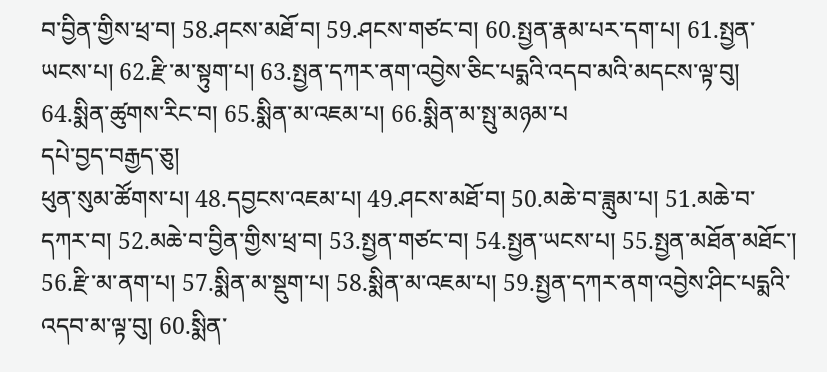བ་བྱིན་གྱིས་ཕྲ་བ། 58.ཤངས་མཐོ་བ། 59.ཤངས་གཙང་བ། 60.སྤྱན་རྣམ་པར་དག་པ། 61.སྤྱན་ཡངས་པ། 62.རྫི་མ་སྟུག་པ། 63.སྤྱན་དཀར་ནག་འབྱེས་ཅིང་པདྨའི་འདབ་མའི་མདངས་ལྟ་བུ། 64.སྨིན་ཚུགས་རིང་བ། 65.སྨིན་མ་འཇམ་པ། 66.སྨིན་མ་སྤུ་མཉམ་པ
དཔེ་བྱད་བརྒྱད་ཅུ།
ཕུན་སུམ་ཚོགས་པ། 48.དབྱངས་འཇམ་པ། 49.ཤངས་མཐོ་བ། 50.མཆེ་བ་ཟླུམ་པ། 51.མཆེ་བ་དཀར་བ། 52.མཆེ་བ་བྱིན་གྱིས་ཕྲ་བ། 53.སྤྱན་གཙང་བ། 54.སྤྱན་ཡངས་པ། 55.སྤྱན་མཐོན་མཐོང་། 56.རྫི་མ་ནག་པ། 57.སྨིན་མ་སྡུག་པ། 58.སྨིན་མ་འཇམ་པ། 59.སྤྱན་དཀར་ནག་འབྱེས་ཤིང་པདྨའི་འདབ་མ་ལྟ་བུ། 60.སྨིན་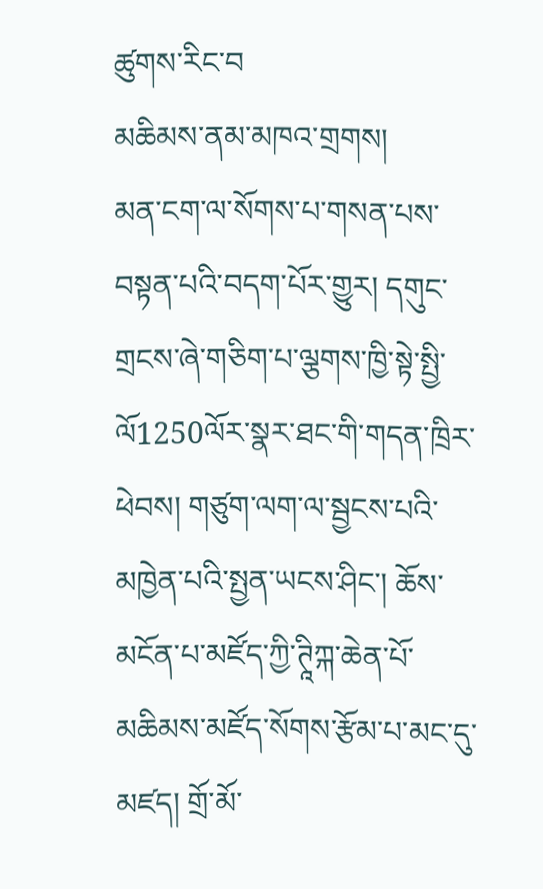ཚུགས་རིང་བ
མཆིམས་ནམ་མཁའ་གྲགས།
མན་ངག་ལ་སོགས་པ་གསན་པས་བསྟན་པའི་བདག་པོར་གྱུར། དགུང་གྲངས་ཞེ་གཅིག་པ་ལྕགས་ཁྱི་སྟེ་སྤྱི་ལོ1250ལོར་སྣར་ཐང་གི་གདན་ཁྲིར་ཕེབས། གཙུག་ལག་ལ་སྦྱངས་པའི་མཁྱེན་པའི་སྤྱན་ཡངས་ཤིང་། ཆོས་མངོན་པ་མཛོད་ཀྱི་ཊཱིཀྐ་ཆེན་པོ་མཆིམས་མཛོད་སོགས་རྩོམ་པ་མང་དུ་མཛད། གྲོ་མོ་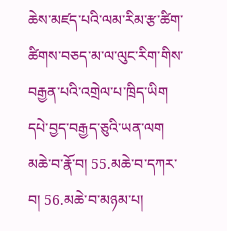ཆེས་མཛད་པའི་ལམ་རིམ་རྩ་ཚིག་ཚིགས་བཅད་མ་ལ་ལུང་རིག་གིས་བརྒྱན་པའི་འགྲེལ་པ་ཁྲིད་ཡིག
དཔེ་བྱད་བརྒྱད་ཅུའི་ཡན་ལག
མཆེ་བ་རྣོ་བ། 55.མཆེ་བ་དཀར་བ། 56.མཆེ་བ་མཉམ་པ།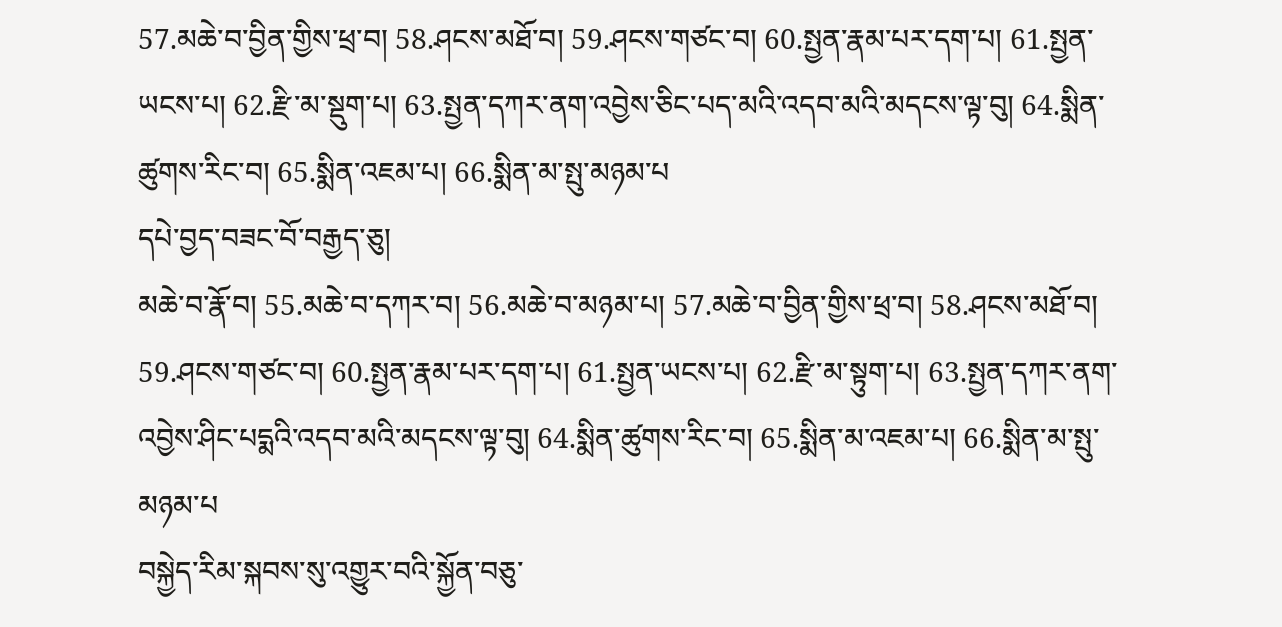57.མཆེ་བ་བྱིན་གྱིས་ཕྲ་བ། 58.ཤངས་མཐོ་བ། 59.ཤངས་གཙང་བ། 60.སྤྱན་རྣམ་པར་དག་པ། 61.སྤྱན་ཡངས་པ། 62.རྫི་མ་སྡུག་པ། 63.སྤྱན་དཀར་ནག་འབྱེས་ཅིང་པད་མའི་འདབ་མའི་མདངས་ལྟ་བུ། 64.སྨིན་ཚུགས་རིང་བ། 65.སྨིན་འཇམ་པ། 66.སྨིན་མ་སྤུ་མཉམ་པ
དཔེ་བྱད་བཟང་བོ་བརྒྱད་ཅུ།
མཆེ་བ་རྣོ་བ། 55.མཆེ་བ་དཀར་བ། 56.མཆེ་བ་མཉམ་པ། 57.མཆེ་བ་བྱིན་གྱིས་ཕྲ་བ། 58.ཤངས་མཐོ་བ། 59.ཤངས་གཙང་བ། 60.སྤྱན་རྣམ་པར་དག་པ། 61.སྤྱན་ཡངས་པ། 62.རྫི་མ་སྟུག་པ། 63.སྤྱན་དཀར་ནག་འབྱེས་ཤིང་པདྨའི་འདབ་མའི་མདངས་ལྟ་བུ། 64.སྨིན་ཚུགས་རིང་བ། 65.སྨིན་མ་འཇམ་པ། 66.སྨིན་མ་སྤུ་མཉམ་པ
བསྐྱེད་རིམ་སྐབས་སུ་འགྱུར་བའི་སྐྱོན་བཅུ་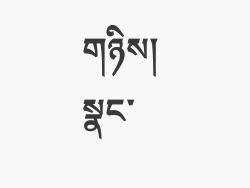གཉིས།
སྣང་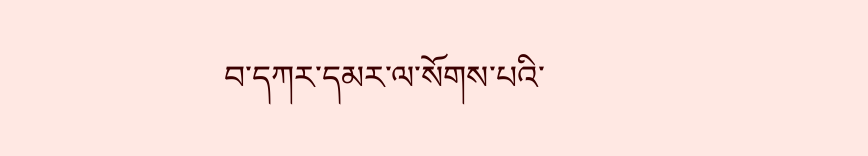བ་དཀར་དམར་ལ་སོགས་པའི་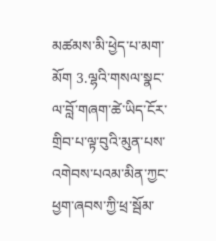མཚམས་མི་ཕྱེད་པ་མག་མོག 3.ལྷའི་གསལ་སྣང་ལ་བློ་གཞག་ཚེ་ཡིད་ངོར་གྲིབ་པ་ལྟ་བུའི་མུན་པས་འགེབས་པའམ་མིན་ཀྱང་ཕྱག་ཞབས་ཀྱི་ཕྲ་སྦོམ་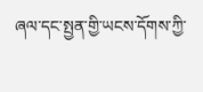ཞལ་དང་སྤྱན་གྱི་ཡངས་དོགས་ཀྱི་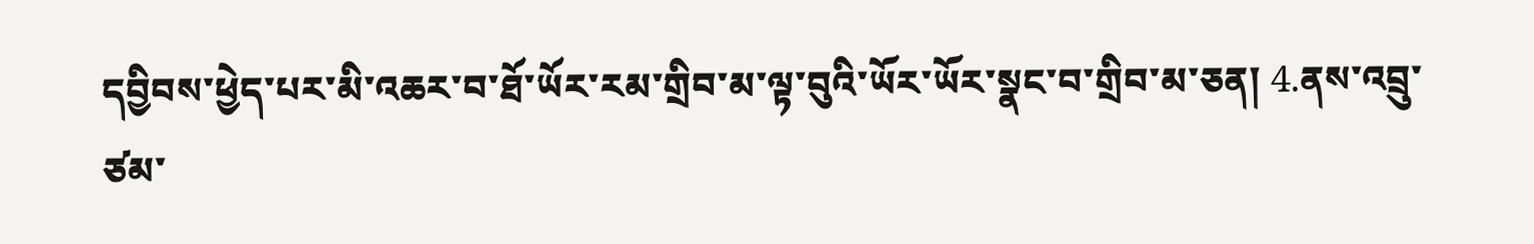དབྱིབས་ཕྱེད་པར་མི་འཆར་བ་ཐོ་ཡོར་རམ་གྲིབ་མ་ལྟ་བུའི་ཡོར་ཡོར་སྣང་བ་གྲིབ་མ་ཅན། 4.ནས་འབྲུ་ཙམ་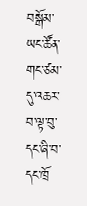བསྒོམ་ཡང་ཚོན་གང་ཙམ་དུ་འཆར་བ་ལྟ་བུ་དང་ཞི་བ་དང་ཁྲོ